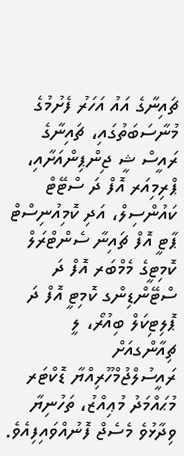ޗައިނާގެ އައު އަހަރު ފެށުމުގެ މުނާސަބަތުގައި، ޗައިނާގެ ރައީސް ޝީ ޖިންޕިންއަށާއި، ޕްރިމިއަރ އޮފް ދަ ސްޓޭޓް ކައުންސިލް، އަދި ކޮމިއުނިސްޓް ޕާޓީ އޮފް ޗައިނާ ސެންޓްރަލް ކޮމިޓީގެ މެމްބަރ އޮފް ދަ ސްޓޭންޑިންގ ކޮމިޓީ އޮފް ދަ ޕޮލިޓިކަލް ބިއުރޯ، ލީ ޗިއާންގއަށް ރައީސުލްޖުމްހޫރިއްޔާ ޑޮކްޓަރ މުޙައްމަދު މުޢިއްޒު، ތަހުނިޔާ ވިދާޅުވެ މެސެޖް ފޮނުއްވައިފިއެވެ.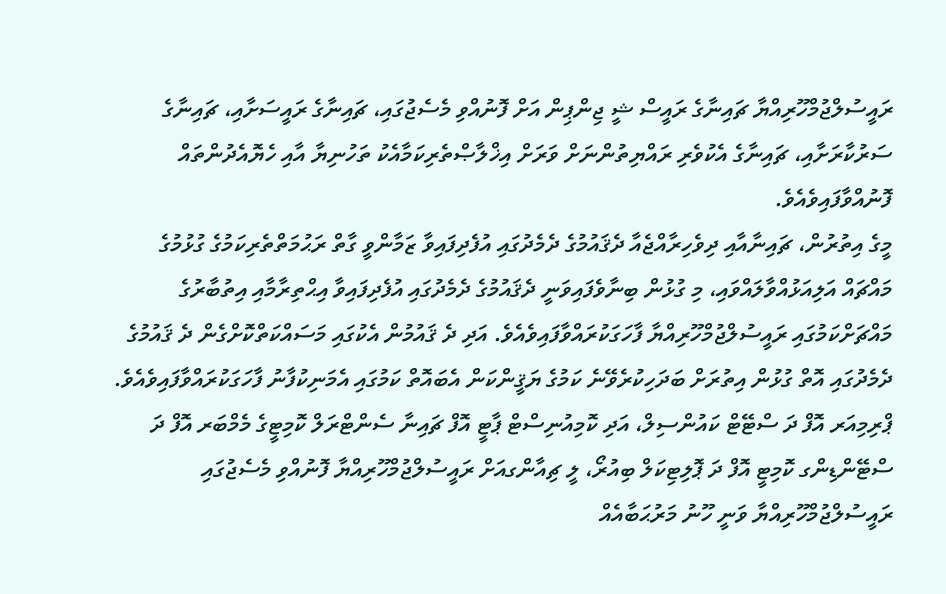ރައީސުލްޖުމްހޫރިއްޔާ ޗައިނާގެ ރައީސް ޝީ ޖިންޕިން އަށް ފޮނުއްވި މެސެޖުގައި، ޗައިނާގެ ރައީސަށާއި، ޗައިނާގެ ސަރުކާރަށާއި، ޗައިނާގެ އެކުވެރި ރައްޔިތުންނަށް ވަރަށް އިޚްލާޞްތެރިކަމާއެކު ތަހުނިޔާ އާއި ހެޔޮއެދުންތައް ފޮނުއްވާފައިވެއެވެ.
މީގެ އިތުރުން، ޗައިނާއާއި ދިވެހިރާއްޖެއާ ދެޤައުމުގެ ދެމެދުގައި އުފެދިފައިވާ ޒަމާންވީ ގާތް ރަޙުމަތްތެރިކަމުގެ ގުޅުމުގެ މައްޗައް އަލިއަޅުއްވާލައްވައި، މި ގުޅުން ބިނާވެފައިވަނީ ދެޤައުމުގެ ދެމެދުގައި އުފެދިފައިވާ އިޙްތިރާމާއި އިތުބާރުގެ މައްޗަށްކަމުގައި ރައީސުލްޖުމްހޫރިއްޔާ ފާހަގަކުރައްވާފައިވެއެވެ. އަދި ދެ ޤައުމުން އެކުގައި މަސައްކަތްކޮށްގެން ދެ ޤައުމުގެ ދެމެދުގައި އޮތް ގުޅުން އިތުރަށް ބަދަހިކުރެވޭނެ ކަމުގެ ޔަޤީންކަން އެބައޮތް ކަމުގައި އެމަނިކުފާނު ފާހަގަކުރައްވާފައިވެއެވެ.
ޕްރިމިއަރ އޮފް ދަ ސްޓޭޓް ކައުންސިލް، އަދި ކޮމިއުނިސްޓް ޕާޓީ އޮފް ޗައިނާ ސެންޓްރަލް ކޮމިޓީގެ މެމްބަރ އޮފް ދަ ސްޓޭންޑިންގ ކޮމިޓީ އޮފް ދަ ޕޮލިޓިކަލް ބިއުރޯ، ލީ ޗިއާންގއަށް ރައީސުލްޖުމްހޫރިއްޔާ ފޮނުއްވި މެސެޖުގައި ރައީސުލްޖުމްހޫރިއްޔާ ވަނީ ހޫނު މަރުޙަބާއެއް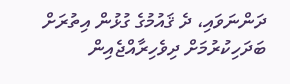ދަންނަވައި، ދެ ޤައުމުގެ ގުޅުން އިތުރަށް ބަދަހިކުރުމަށް ދިވެހިރާއްޖެއިން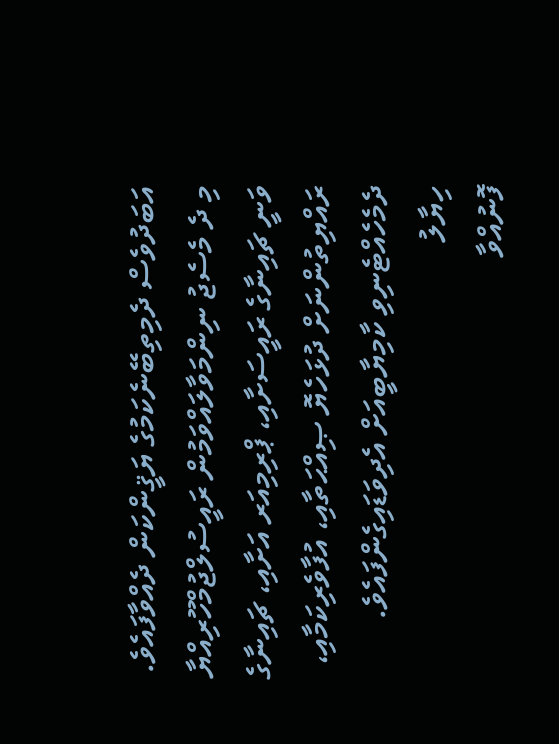އަބަދުވެސް ދެމިތިބޭނެކަމުގެ ޔަޤީންކަން ދެއްވާފައެވެ.
މި ދެ މެސެޖު ނިންމަވާލައްވަމުން ރައީސުލްޖުމްހޫރިއްޔާ ވަނީ ޗައިނާގެ ރައީސަށާއި، ޕްރިމިއަރ އަށާއި، ޗައިނާގެ ރައްޔިތުންނަށް ދުޅަހެޔޮ ޞިއްޙަތާއި، އުފާވެރިކަމާއި، ދެމެހެއްޓެނިވި ކާމިޔާބީއަށް އެދިވަޑައިގެންފައެވެ.
ހިޔާލު
ފޮނުއްވާ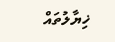ޚިޔާލުތައް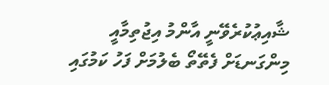ޝާއިޢުކުރެވޭނީ އާންމު އިޖުތިމާއީ މިންގަނޑަށް ފެތޭތޯ ބެލުމަށް ފަހު ކަމުގައި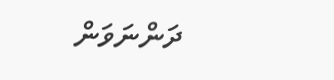ދަންނަވަން